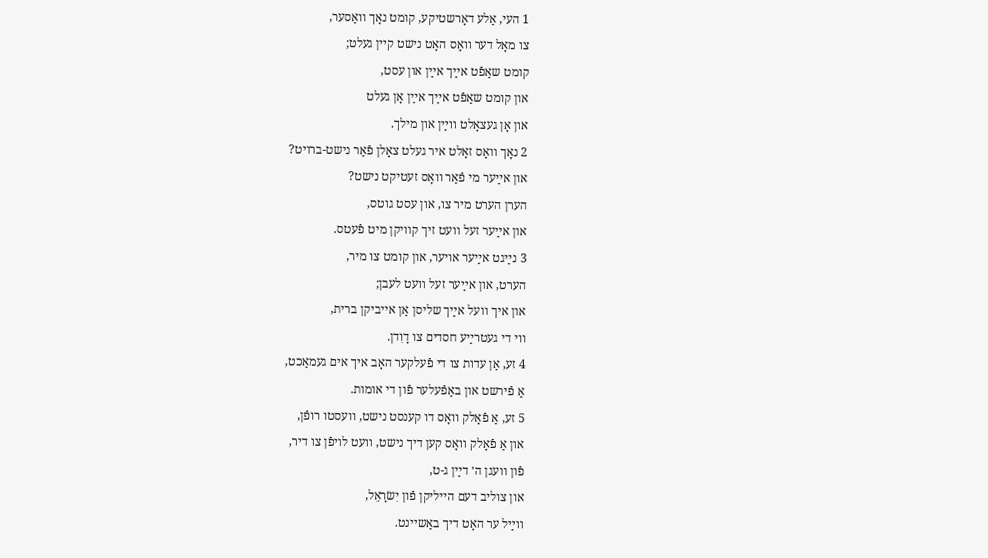1 העי, אַלע דאָרשטיקע, קומט נאָך װאַסער,
צו מאָל דער װאָס האָט נישט קײן געלט;
קומט שאַפֿט אײַך אײַן און עסט,
און קומט שאַפֿט אײַך אײַן אָן געלט
און אָן געצאָלט װײַן און מילך.
2 נאָך װאָס זאָלט איר געלט צאָלן פֿאַר נישט-ברױט?
און אײַער מי פֿאַר װאָס זעטיקט נישט?
הערן הערט מיר צו, און עסט גוטס,
און אײַער זעל װעט זיך קװיקן מיט פֿעטס.
3 נײַגט אײַער אױער, און קומט צו מיר,
הערט, און אײַער זעל װעט לעבן;
און איך װעל אײַך שליסן אַן אײביקן ברית,
װי די געטרײַע חסדים צו דָוִדן.
4 זע, אַן עדות צו די פֿעלקער האָב איך אים געמאַכט,
אַ פֿירשט און באַפֿעלער פֿון די אומות.
5 זע, אַ פֿאָלק װאָס דו קענסט נישט, װעסטו רופֿן,
און אַ פֿאָלק װאָס קען דיך נישט, װעט לױפֿן צו דיר,
פֿון װעגן ה׳ דײַן ג-ט,
און צוליב דעם הײליקן פֿון יִשׂרָאֵל,
װײַל ער האָט דיך באַשײנט.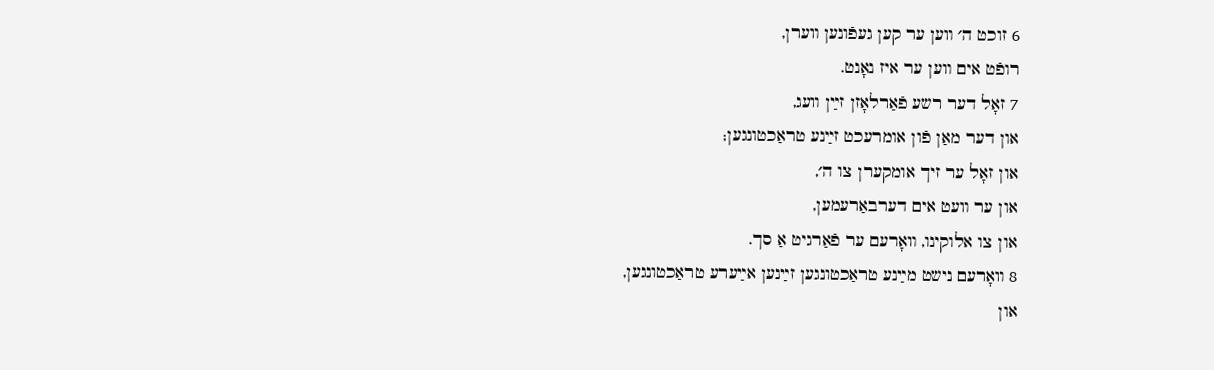6 זוכט ה׳ װען ער קען געפֿונען װערן,
רופֿט אים װען ער איז נאָנט.
7 זאָל דער רשע פֿאַרלאָזן זײַן װעג,
און דער מאַן פֿון אומרעכט זײַנע טראַכטונגען;
און זאָל ער זיך אומקערן צו ה׳,
און ער װעט אים דערבאַרעמען,
און צו אלוקינו, װאָרעם ער פֿאַרגיט אַ סך.
8 װאָרעם נישט מײַנע טראַכטונגען זײַנען אײַערע טראַכטונגען,
און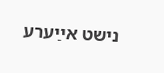נישט אײַערע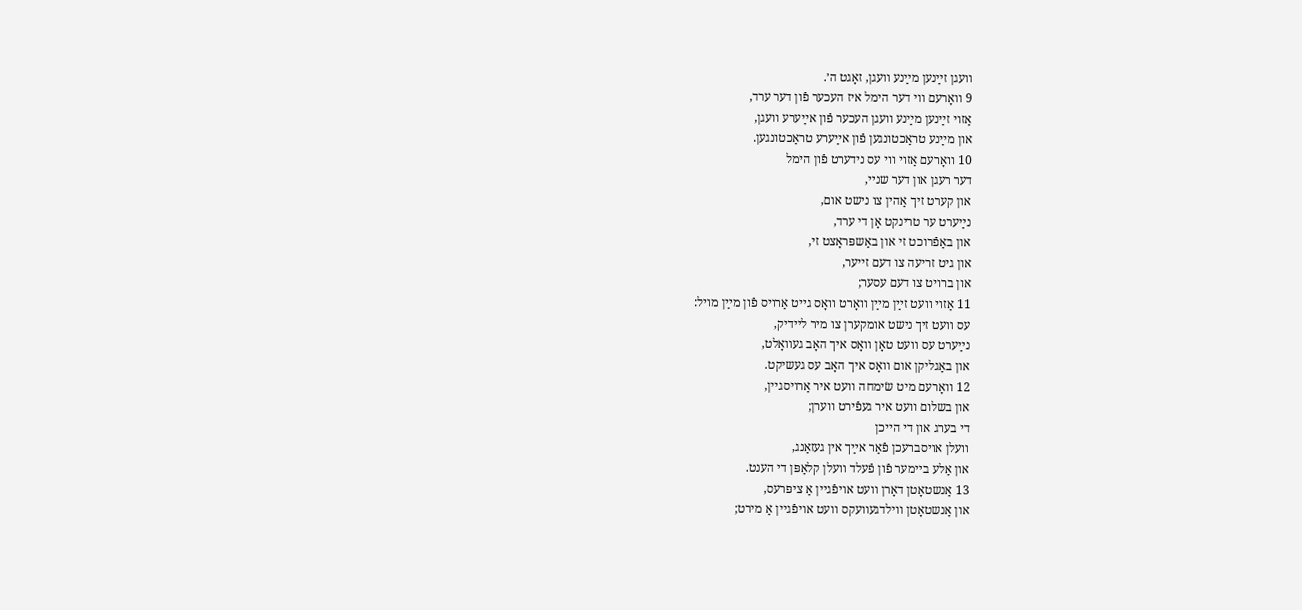װעגן זײַנען מײַנע װעגן, זאָגט ה׳.
9 װאָרעם װי דער הימל איז העכער פֿון דער ערד,
אַזױ זײַנען מײַנע װעגן העכער פֿון אײַערע װעגן,
און מײַנע טראַכטונגען פֿון אײַערע טראַכטונגען.
10 װאָרעם אַזױ װי עס נידערט פֿון הימל
דער רעגן און דער שנײ,
און קערט זיך אַהין צו נישט אום,
נײַערט ער טרינקט אָן די ערד,
און באַפֿרוכט זי און באַשפּראָצט זי,
און גיט זריעה צו דעם זײער,
און ברױט צו דעם עסער;
11 אַזױ װעט זײַן מײַן װאָרט װאָס גײט אַרױס פֿון מײַן מױל:
עס װעט זיך נישט אומקערן צו מיר לײדיק,
נײַערט עס װעט טאָן װאָס איך האָב געװאָלט,
און באַגליקן אום װאָס איך האָב עס געשיקט.
12 װאָרעם מיט שׂימחה װעט איר אַרױסגײן,
און בשלום װעט איר געפֿירט װערן;
די בערג און די הײכן
װעלן אױסברעכן פֿאַר אײַך אין געזאַנג,
און אַלע בײמער פֿון פֿעלד װעלן קלאַפּן די הענט.
13 אַנשטאָטן דאָרן װעט אױפֿגײן אַ ציפּרעס,
און אַנשטאָטן װילדגעװעקס װעט אױפֿגײן אַ מירט;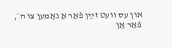און עס װעט זײַן פֿאַר אַ נאָמען צו ה׳,
פֿאַר אַן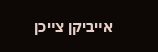אײביקן צײכן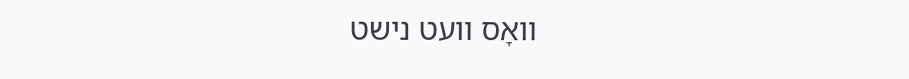װאָס װעט נישט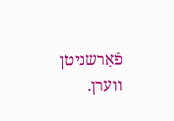פֿאַרשניטן װערן.